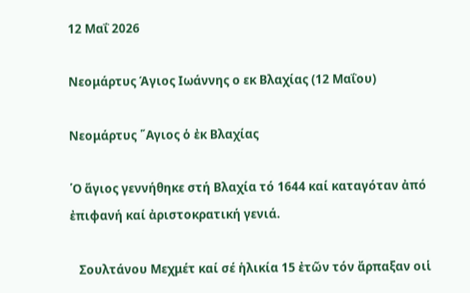12 Μαΐ 2026

Νεομάρτυς Άγιος Ιωάννης ο εκ Βλαχίας (12 Μαΐου)

Νεομάρτυς ῞Αγιος ὁ ἐκ Βλαχίας

῾Ο ἅγιος γεννήθηκε στή Βλαχία τό 1644 καί καταγόταν ἀπό ἐπιφανή καί ἀριστοκρατική γενιά.

   Σουλτάνου Μεχμέτ καί σέ ἡλικία 15 ἐτῶν τόν ἄρπαξαν οιἱ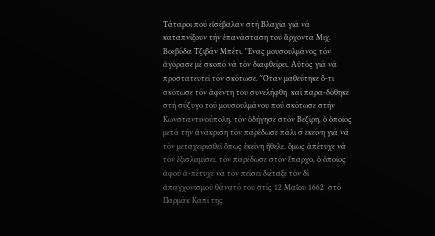Τάταροι πού εἰσέβαλαν στή Βλαχία γιά νά καταπνίξουν τήν ἐπανάσταση τοῦ ἄρχοντα Μιχ. Βοεβόδα Τζιβάν Μπέτι. ῞Ενας μουσουλμάνος τόν ἀγόρασε μέ σκοπό νά τόν διαφθείρει. Αὐτός γιά νά προστατευτεῖ τόν σκότωσε. ῞Οταν μαθεύτηκε ὅ-τι σκότωσε τόν ἀφέντη του συνελήφθη  καί παρα-δόθηκε στή σύζυγο τοῦ μουσουλμάνου πού σκότωσε στήν Κωνσταντινούπολη. τόν ὁδήγησε στόν Βεζίρη, ὁ ὁποῖος μετά τήν ἀνάκριση τόν παρέδωσε πάλι σ̉ εκείνη γιά νά τόν μεταχειρισθεῖ ὅπως ἐκείνη ἤθελε. ὅμως ἀπέτυχε νά τόν ἐξισλαμίσει, τόν παρέδωσε στόν ἔπαρχο, ὁ ὁποῖος ἀφοῦ ἀ-πέτυχε νά τόν πείσει διέταξε τόν δι̉  ἀπαγχονισμοῦ θάνατό του στίς 12 Μαΐου 1662  στό Παρμάκ Καπί τῆς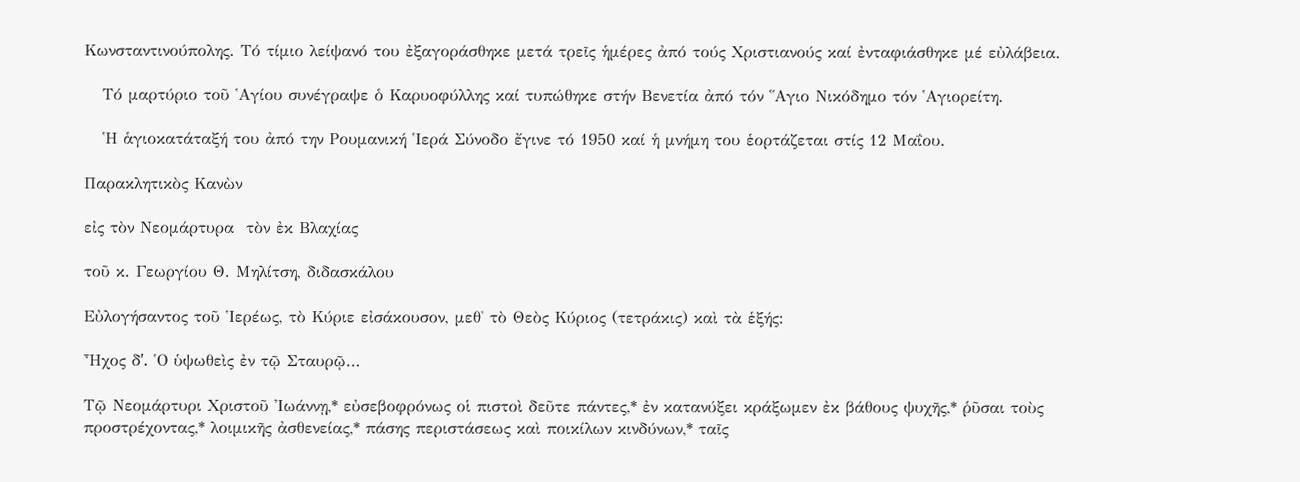Κωνσταντινούπολης. Τό τίμιο λείψανό του ἐξαγοράσθηκε μετά τρεῖς ἡμέρες ἀπό τούς Χριστιανούς καί ἐνταφιάσθηκε μέ εὐλάβεια.

   Τό μαρτύριο τοῦ ῾Αγίου συνέγραψε ὁ Καρυοφύλλης καί τυπώθηκε στήν Βενετία ἀπό τόν ῞Αγιο Νικόδημο τόν ῾Αγιορείτη.

   ῾Η ἁγιοκατάταξή του ἀπό την Ρουμανική ῾Ιερά Σύνοδο ἔγινε τό 1950 καί ἡ μνήμη του ἑορτάζεται στίς 12 Μαΐου.

Παρακλητικὸς Κανὼν

εἰς τὸν Νεομάρτυρα  τὸν ἐκ Βλαχίας

τοῦ κ. Γεωργίου Θ. Μηλίτση, διδασκάλου

Εὐλογήσαντος τοῦ ῾Ιερέως, τὸ Κύριε εἰσάκουσον, μεθ̉ τὸ Θεὸς Κύριος (τετράκις) καὶ τὰ ἑξής:

Ἦχος δʹ. ῾Ο ὑψωθεὶς ἐν τῷ Σταυρῷ…

Τῷ Νεομάρτυρι Χριστοῦ Ἰωάννῃ,* εὐσεβοφρόνως οἱ πιστοὶ δεῦτε πάντες,* ἐν κατανύξει κράξωμεν ἐκ βάθους ψυχῆς,* ῥῦσαι τοὺς προστρέχοντας,* λοιμικῆς ἀσθενείας,* πάσης περιστάσεως καὶ ποικίλων κινδύνων,* ταῖς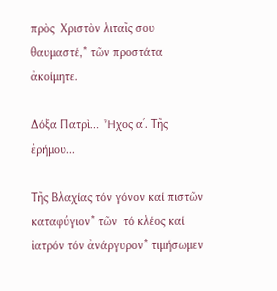πρὸς  Χριστὸν λιταῖς σου θαυμαστέ,* τῶν προστάτα ἀκοίμητε.

Δόξα Πατρὶ…  Ἦχος αʹ. Τῆς ἐρήμου...

Τῆς Βλαχίας τόν γόνον καί πιστῶν καταφύγιον* τῶν  τό κλέος καί ἰατρόν τόν ἀνάργυρον* τιμήσωμεν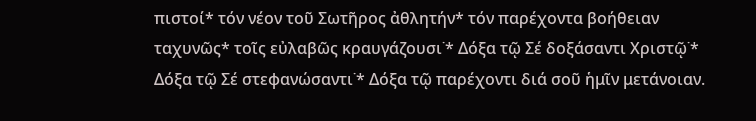πιστοί* τόν νέον τοῦ Σωτῆρος ἀθλητήν* τόν παρέχοντα βοήθειαν ταχυνῶς* τοῖς εὐλαβῶς κραυγάζουσι˙* Δόξα τῷ Σέ δοξάσαντι Χριστῷ˙* Δόξα τῷ Σέ στεφανώσαντι˙* Δόξα τῷ παρέχοντι διά σοῦ ἡμῖν μετάνοιαν.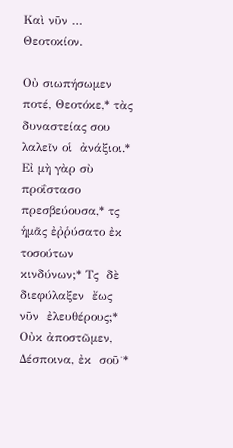Καὶ νῦν … Θεοτοκίον.

Οὐ σιωπήσωμεν ποτέ, Θεοτόκε,* τὰς δυναστείας σου λαλεῖν οἱ  ἀνάξιοι.* Εἰ μὴ γὰρ σὺ προΐστασο πρεσβεύουσα,* τς ἡμᾶς ἐῤῥύσατο ἐκ τοσούτων κινδύνων;* Τς  δὲ  διεφύλαξεν  ἔως  νῦν  ἐλευθέρους;* Οὐκ ἀποστῶμεν, Δέσποινα, ἐκ  σοῦ˙*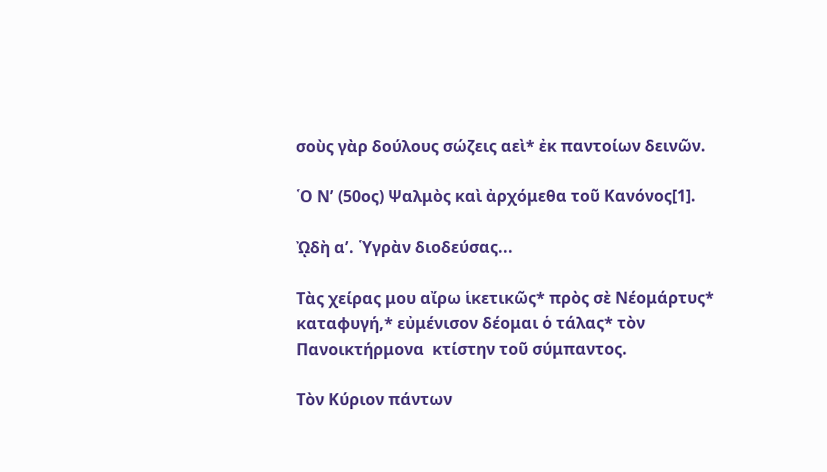σοὺς γὰρ δούλους σώζεις αεὶ* ἐκ παντοίων δεινῶν.

῾Ο Νʹ (50ος) Ψαλμὸς καὶ ἀρχόμεθα τοῦ Κανόνος[1].

ᾨδὴ αʹ. ῾Υγρὰν διοδεύσας...

Τὰς χείρας μου αἴρω ἱκετικῶς* πρὸς σὲ Νέομάρτυς*  καταφυγή,* εὐμένισον δέομαι ὁ τάλας* τὸν Πανοικτήρμονα  κτίστην τοῦ σύμπαντος.

Τὸν Κύριον πάντων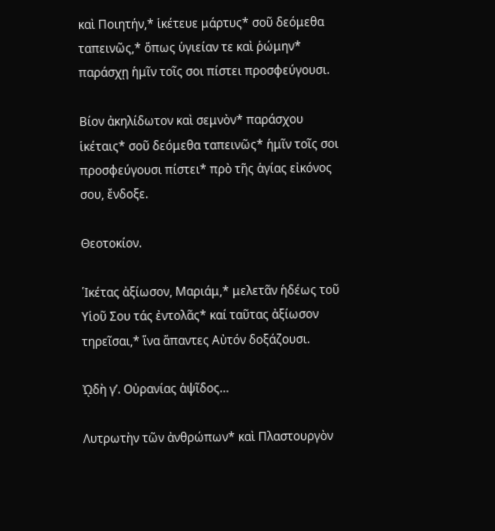καὶ Ποιητήν,* ἱκέτευε μάρτυς* σοῦ δεόμεθα ταπεινῶς,* ὅπως ὑγιείαν τε καὶ ῥώμην* παράσχῃ ἡμῖν τοῖς σοι πίστει προσφεύγουσι.

Βίον ἀκηλίδωτον καὶ σεμνὸν* παράσχου ἱκέταις* σοῦ δεόμεθα ταπεινῶς* ἡμῖν τοῖς σοι προσφεύγουσι πίστει* πρὸ τῆς ἁγίας εἰκόνος σου, ἔνδοξε.

Θεοτοκίον.

῾Ικέτας ἀξίωσον, Μαριάμ,* μελετᾶν ἡδέως τοῦ Υἱοῦ Σου τάς ἐντολᾶς* καί ταῦτας ἀξίωσον τηρεῖσαι,* ἵνα ἅπαντες Αὐτόν δοξάζουσι.

ᾨδὴ γ’. Οὐρανίας ἁψῖδος…

Λυτρωτὴν τῶν ἀνθρώπων* καὶ Πλαστουργὸν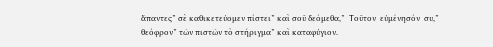ἅπαντες* σὲ καθικετεύομεν πίστει* καὶ σοῦ δεόμεθα,*  Τοῦτον  εὐμένησόν  συ,*   θεόφρον* τῶν πιστῶν τὸ στήριγμα* καὶ καταφύγιον.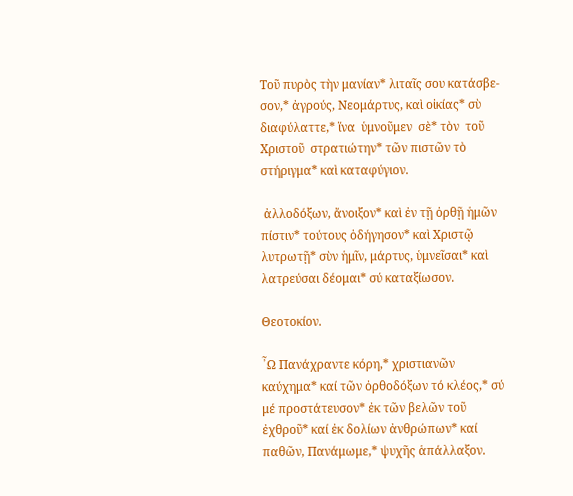Τοῦ πυρὸς τὴν μανίαν* λιταῖς σου κατάσβε-σον,* ἀγρούς, Νεομάρτυς, καὶ οἰκίας* σὺ διαφύλαττε,* ἵνα  ὑμνοῦμεν  σὲ* τὸν  τοῦ  Χριστοῦ  στρατιώτην* τῶν πιστῶν τὸ στήριγμα* καὶ καταφύγιον.

 ἀλλοδόξων, ἄνοιξον* καὶ ἐν τῇ ὀρθῇ ἡμῶν πίστιν* τούτους ὁδήγησον* καὶ Χριστῷ λυτρωτῇ* σὺν ἡμῖν, μάρτυς, ὑμνεῖσαι* καὶ λατρεύσαι δέομαι* σύ καταξίωσον.

Θεοτοκίον.

῏Ω Πανάχραντε κόρη,* χριστιανῶν καύχημα* καί τῶν ὀρθοδόξων τό κλέος,* σύ μέ προστάτευσον* ἐκ τῶν βελῶν τοῦ ἐχθροῦ* καί ἐκ δολίων ἀνθρώπων* καί παθῶν, Πανάμωμε,* ψυχῆς ἁπάλλαξον.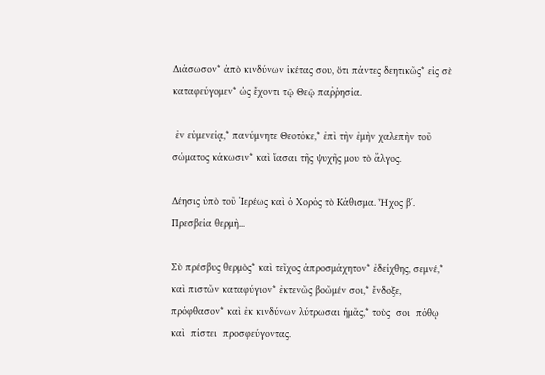Διάσωσον* ἀπὸ κινδύνων ἱκέτας σου, ὅτι πάντες δεητικῶς* εἰς σὲ καταφεύγομεν* ὡς ἔχοντι τῷ Θεῷ παῤῥησία.

 ἐν εὐμενείᾳ,* πανύμνητε Θεοτόκε,* ἐπὶ τὴν ἐμὴν χαλεπὴν τοῦ σώματος κάκωσιν* καὶ ἴασαι τῆς ψυχῆς μου τὸ ἄλγος.

Δέησις ὑπὸ τοῦ ῾Ιερέως καὶ ὁ Χορός τὸ Κάθισμα. Ἦχος βʹ. Πρεσβεία θερμὴ...

Σὺ πρέσβυς θερμὸς* καὶ τεῖχος ἀπροσμάχητον* ἐδείχθης, σεμνέ,* καὶ πιστῶν καταφύγιον* ἐκτενῶς βοῶμέν σοι,* ἔνδοξε, πρόφθασον* καὶ ἐκ κινδύνων λύτρωσαι ἡμᾶς,* τοὺς  σοι  πόθῳ  καὶ  πίστει  προσφεύγοντας.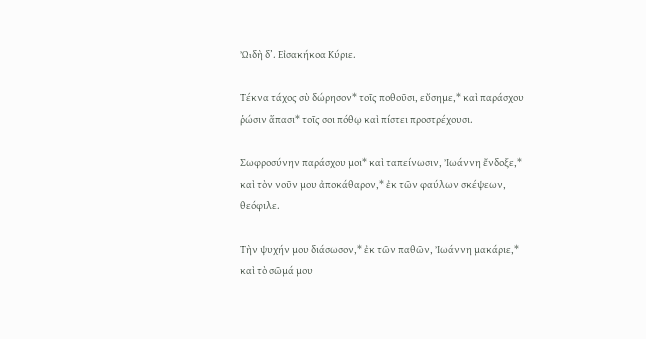ᾨδὴ δ’. Εἰσακήκοα Κύριε.

Τέκνα τάχος σὺ δώρησον* τοῖς ποθοῦσι, εὔσημε,* καὶ παράσχου ῥώσιν ἅπασι* τοῖς σοι πόθῳ καὶ πίστει προστρέχουσι.

Σωφροσύνην παράσχου μοι* καὶ ταπείνωσιν, Ἰωάννη ἔνδοξε,* καὶ τὸν νοῦν μου ἀποκάθαρον,* ἐκ τῶν φαύλων σκέψεων, θεόφιλε.

Τὴν ψυχήν μου διάσωσον,* ἐκ τῶν παθῶν, Ἰωάννη μακάριε,* καὶ τὸ σῶμά μου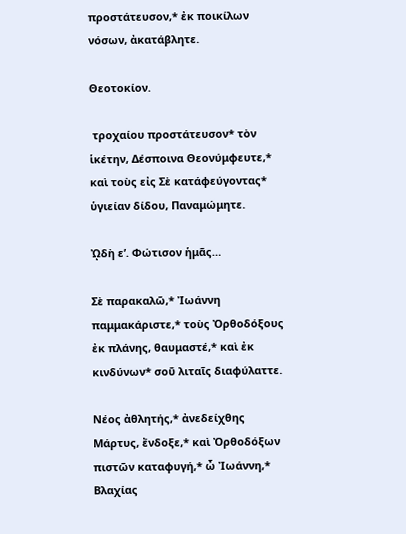προστάτευσον,* ἐκ ποικίλων νόσων, ἀκατάβλητε.

Θεοτοκίον.

 τροχαίου προστάτευσον* τὸν ἱκέτην, Δέσποινα Θεονύμφευτε,* καὶ τοὺς εἰς Σὲ κατάφεύγοντας* ὑγιείαν δίδου, Παναμώμητε.

ᾨδὴ ε’. Φώτισον ἡμᾶς…

Σὲ παρακαλῶ,* Ἰωάννη παμμακάριστε,* τοὺς Ὀρθοδόξους ἐκ πλάνης, θαυμαστέ,* καὶ ἐκ κινδύνων* σοῦ λιταῖς διαφύλαττε.

Νέος ἀθλητής,* ἀνεδείχθης Μάρτυς, ἔνδοξε,* καὶ Ὀρθοδόξων πιστῶν καταφυγή,* ὦ Ἰωάννη,* Βλαχίας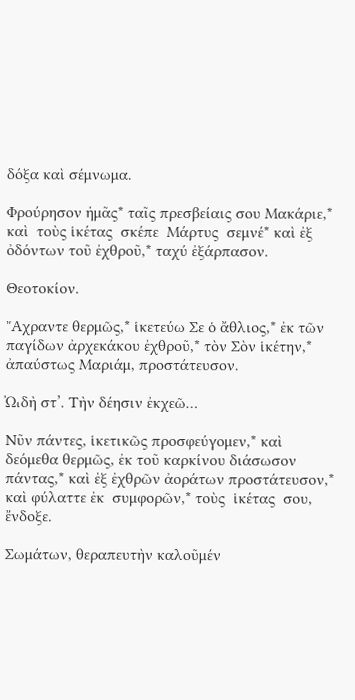δόξα καὶ σέμνωμα.

Φρούρησον ἡμᾶς* ταῖς πρεσβείαις σου Μακάριε,* καὶ  τοὺς ἱκέτας  σκέπε  Μάρτυς  σεμνέ* καὶ ἐξ ὀδόντων τοῦ ἐχθροῦ,* ταχύ ἐξάρπασον.

Θεοτοκίον.

῎Αχραντε θερμῶς,* ἱκετεύω Σε ὁ ἄθλιος,* ἐκ τῶν παγίδων ἀρχεκάκου ἐχθροῦ,* τὸν Σὸν ἱκέτην,* ἀπαύστως Μαριάμ, προστάτευσον.

ᾨδὴ στ’. Τὴν δέησιν ἐκχεῶ…

Νῦν πάντες, ἱκετικῶς προσφεύγομεν,* καὶ δεόμεθα θερμῶς, ἐκ τοῦ καρκίνου διάσωσον πάντας,* καὶ ἐξ ἐχθρῶν ἀοράτων προστάτευσον,* καὶ φύλαττε ἐκ  συμφορῶν,* τοὺς  ἱκέτας  σου,  ἔνδοξε.

Σωμάτων, θεραπευτὴν καλοῦμέν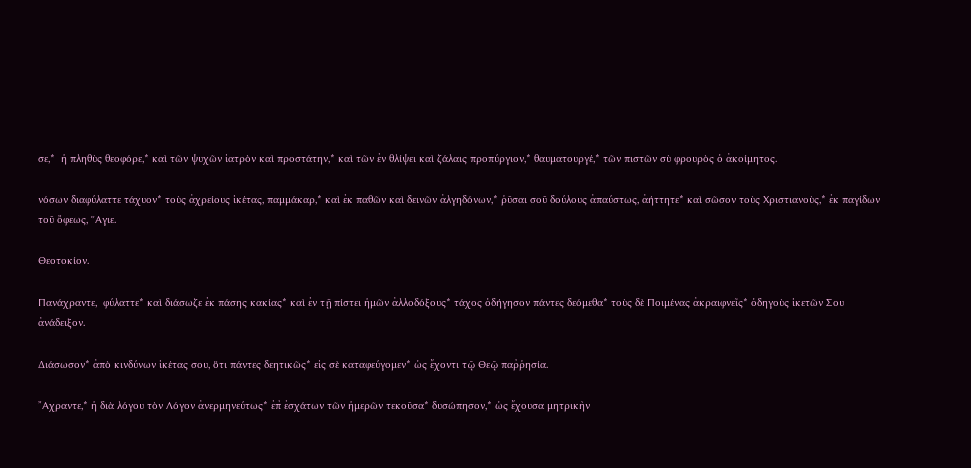σε,*  ἡ πληθὺς θεοφόρε,* καὶ τῶν ψυχῶν ἰατρὸν καὶ προστάτην,* καὶ τῶν ἐν θλίψει καὶ ζάλαις προπύργιον,* θαυματουργέ,* τῶν πιστῶν σὺ φρουρὸς ὁ ἀκοίμητος.

νόσων διαφύλαττε τάχυον* τοὺς ἀχρείους ἱκέτας, παμμάκαρ,* καὶ ἐκ παθῶν καὶ δεινῶν ἀλγηδόνων,* ῥῦσαι σοῦ δούλους ἀπαύστως, ἀήττητε* καὶ σῶσον τοὺς Χριστιανοὺς,* ἐκ παγίδων τοῦ ὄφεως, ῞Αγιε.

Θεοτοκίον.

Πανάχραντε,  φύλαττε* καὶ διάσωζε ἐκ πάσης κακίας* καὶ ἐν τῇ πίστει ἡμῶν ἀλλοδόξους* τάχος ὁδήγησον πάντες δεόμεθα* τοὺς δὲ Ποιμένας ἀκραιφνεῖς* ὁδηγοὺς ἱκετῶν Σου ἀνάδειξον.

Διάσωσον* ἀπὸ κινδύνων ἱκέτας σου, ὅτι πάντες δεητικῶς* εἰς σὲ καταφεύγομεν* ὡς ἔχοντι τῷ Θεῷ παῤῥησία.

῎Αχραντε,* ἡ διὰ λόγου τὸν Λόγον ἀνερμηνεύτως* ἐπ̉ ἐσχάτων τῶν ἡμερῶν τεκοῦσα* δυσώπησον,* ὡς ἔχουσα μητρικὴν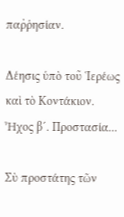παῤῥησίαν.

Δέησις ὑπὸ τοῦ ῾Ιερέως  καὶ τὸ Κοντάκιον.  Ἦχος β´. Προστασία...

Σὺ προστάτης τῶν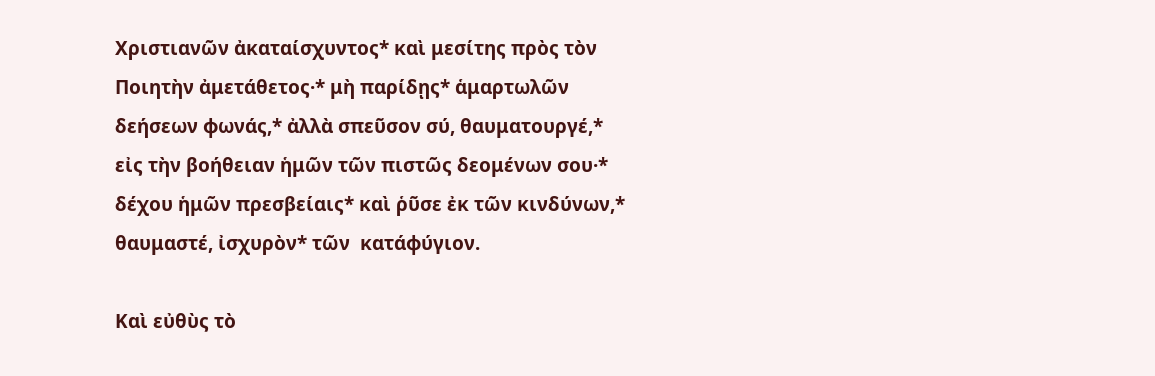Χριστιανῶν ἀκαταίσχυντος* καὶ μεσίτης πρὸς τὸν Ποιητὴν ἀμετάθετος·* μὴ παρίδῃς* ἁμαρτωλῶν δεήσεων φωνάς,* ἀλλὰ σπεῦσον σύ, θαυματουργέ,* εἰς τὴν βοήθειαν ἡμῶν τῶν πιστῶς δεομένων σου·* δέχου ἡμῶν πρεσβείαις* καὶ ῥῦσε ἐκ τῶν κινδύνων,* θαυμαστέ, ἰσχυρὸν* τῶν  κατάφύγιον.

Καὶ εὐθὺς τὸ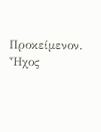Προκείμενον.  Ἦχος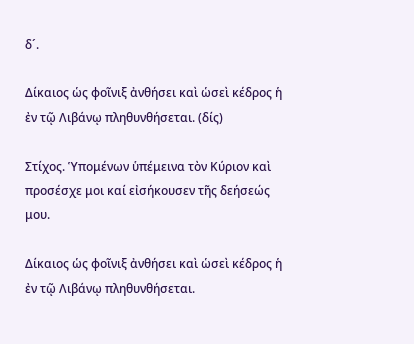δ´.

Δίκαιος ὡς φοῖνιξ ἀνθήσει καὶ ὡσεὶ κέδρος ἡ ἐν τῷ Λιβάνῳ πληθυνθήσεται. (δίς)

Στίχος. Ὑπομένων ὑπέμεινα τὸν Κύριον καὶ προσέσχε μοι καί εἰσήκουσεν τῆς δεήσεώς μου.

Δίκαιος ὡς φοῖνιξ ἀνθήσει καὶ ὡσεὶ κέδρος ἡ ἐν τῷ Λιβάνῳ πληθυνθήσεται.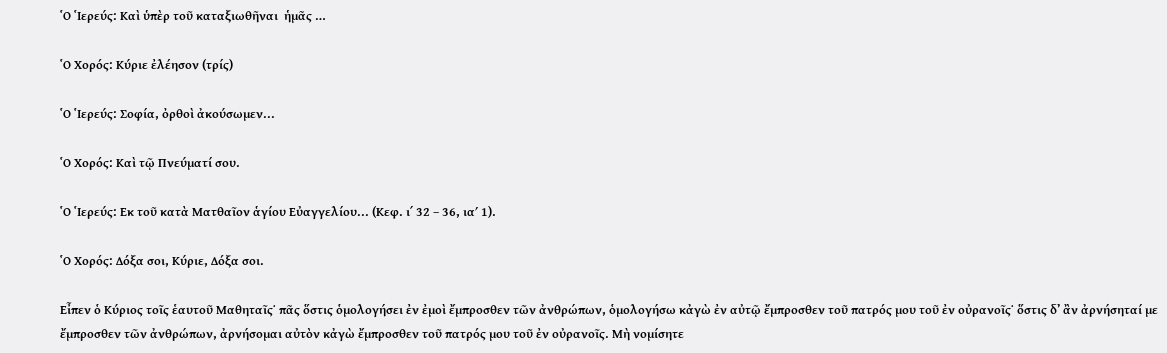῾Ο ῾Ιερεύς: Καὶ ὑπὲρ τοῦ καταξιωθῆναι  ἡμᾶς …

῾Ο Χορός: Κύριε ἐλέησον (τρίς)

῾Ο ῾Ιερεύς: Σοφία, ὀρθοὶ ἀκούσωμεν...

῾Ο Χορός: Καὶ τῷ Πνεύματί σου.

῾Ο ῾Ιερεύς: Εκ τοῦ κατὰ Ματθαῖον ἁγίου Εὐαγγελίου... (Κεφ. ι΄ 32 – 36, ιαʹ 1).

῾Ο Χορός: Δόξα σοι, Κύριε, Δόξα σοι.

Εἶπεν ὁ Κύριος τοῖς ἑαυτοῦ Μαθηταῖς˙ πᾶς ὅστις ὁμολογήσει ἐν ἐμοὶ ἔμπροσθεν τῶν ἀνθρώπων, ὁμολογήσω κἀγὼ ἐν αὐτῷ ἔμπροσθεν τοῦ πατρός μου τοῦ ἐν οὐρανοῖς˙ ὅστις δ’ ἂν ἀρνήσηταί με ἔμπροσθεν τῶν ἀνθρώπων, ἀρνήσομαι αὐτὸν κἀγὼ ἔμπροσθεν τοῦ πατρός μου τοῦ ἐν οὐρανοῖς. Μὴ νομίσητε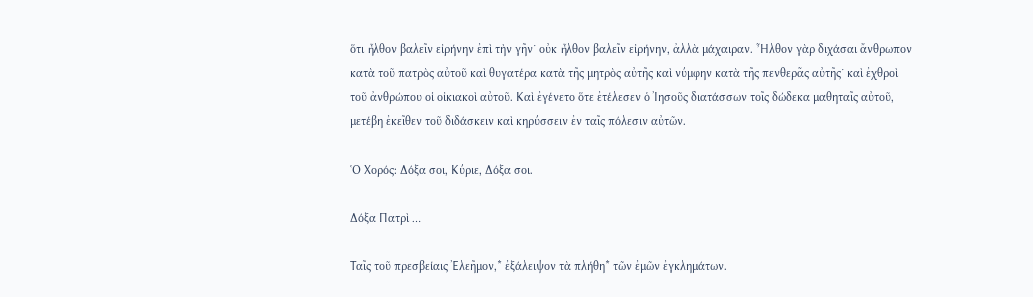ὅτι ἦλθον βαλεῖν εἰρήνην ἐπὶ τὴν γῆν˙ οὐκ ἦλθον βαλεῖν εἰρήνην, ἀλλὰ μάχαιραν. ῏Ηλθον γὰρ διχάσαι ἄνθρωπον κατὰ τοῦ πατρὸς αὐτοῦ καὶ θυγατέρα κατὰ τῆς μητρὸς αὐτῆς καὶ νύμφην κατὰ τῆς πενθερᾶς αὐτῆς˙ καὶ ἐχθροὶ τοῦ ἀνθρώπου οἱ οἰκιακοὶ αὐτοῦ. Καὶ ἐγένετο ὅτε ἐτέλεσεν ὁ Ἰησοῦς διατάσσων τοῖς δώδεκα μαθηταῖς αὐτοῦ, μετέβη ἐκεῖθεν τοῦ διδάσκειν καὶ κηρύσσειν ἐν ταῖς πόλεσιν αὐτῶν.

῾Ο Χορός: Δόξα σοι, Κύριε, Δόξα σοι.

Δόξα Πατρὶ …

Ταῖς τοῦ πρεσβείαις Ἐλεῆμον,* ἐξάλειψον τὰ πλήθη* τῶν ἐμῶν ἐγκλημάτων.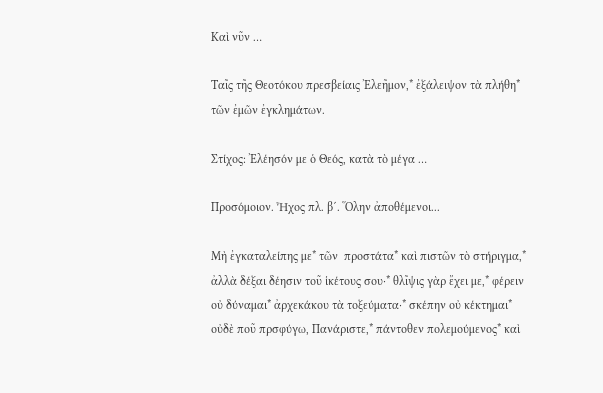Καὶ νῦν …

Ταῖς τῆς Θεοτόκου πρεσβείαις Ἐλεῆμον,* ἐξάλειψον τὰ πλήθη* τῶν ἐμῶν ἐγκλημάτων.

Στίχος: Ἐλέησόν με ὁ Θεός, κατὰ τὸ μέγα …

Προσόμοιον. Ἦχος πλ. β´. Ὅλην ἀποθέμενοι...

Μὴ ἐγκαταλείπης με* τῶν  προστάτα* καὶ πιστῶν τὸ στήριγμα,* ἀλλὰ δέξαι δέησιν τοῦ ἱκέτους σου·* θλῖψις γὰρ ἔχει με,* φέρειν οὐ δύναμαι* ἀρχεκάκου τὰ τοξεύματα·* σκέπην οὐ κέκτημαι* οὐδὲ ποῦ πρσφύγω, Πανάριστε,* πάντοθεν πολεμούμενος* καὶ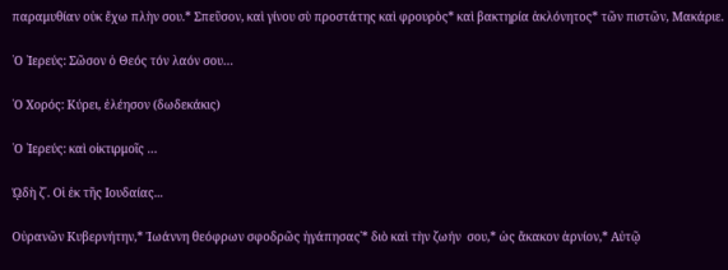παραμυθίαν οὐκ ἔχω πλὴν σου.* Σπεῦσον, καὶ γίνου σὺ προστάτης καὶ φρουρὸς* καὶ βακτηρία ἀκλόνητος* τῶν πιστῶν, Μακάριε.

῾Ο ῾Ιερεύς: Σῶσον ὁ Θεός τόν λαόν σου…

῾Ο Χορός: Κύρει, ἐλέησον (δωδεκάκις)

῾Ο ῾Ιερεύς: καὶ οἰκτιρμοῖς …

ᾨδὴ ζ´. Οἱ ἐκ τῆς Ιουδαίας...

Οὐρανῶν Κυβερνήτην,* Ἰωάννη θεόφρων σφοδρῶς ἠγάπησας˙* διὸ καὶ τὴν ζωήν  σου,* ὡς ἄκακον ἀρνίον,* Αὐτῷ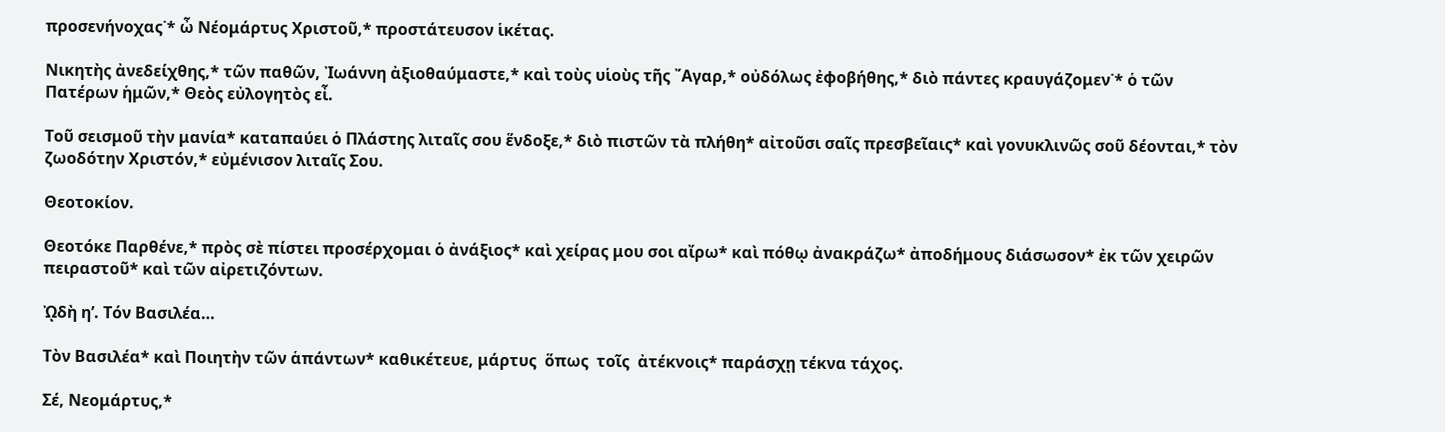προσενήνοχας˙* ὦ Νέομάρτυς Χριστοῦ,* προστάτευσον ἱκέτας.

Νικητὴς ἀνεδείχθης,* τῶν παθῶν, Ἰωάννη ἀξιοθαύμαστε,* καὶ τοὺς υἱοὺς τῆς ῎Αγαρ,* οὐδόλως ἐφοβήθης,* διὸ πάντες κραυγάζομεν˙* ὁ τῶν Πατέρων ἡμῶν,* Θεὸς εὐλογητὸς εἶ.

Τοῦ σεισμοῦ τὴν μανία* καταπαύει ὁ Πλάστης λιταῖς σου ἕνδοξε,* διὸ πιστῶν τὰ πλήθη* αἰτοῦσι σαῖς πρεσβεῖαις* καὶ γονυκλινῶς σοῦ δέονται,* τὸν ζωοδότην Χριστόν,* εὐμένισον λιταῖς Σου.

Θεοτοκίον.

Θεοτόκε Παρθένε,* πρὸς σὲ πίστει προσέρχομαι ὁ ἀνάξιος* καὶ χείρας μου σοι αἴρω* καὶ πόθῳ ἀνακράζω* ἀποδήμους διάσωσον* ἐκ τῶν χειρῶν πειραστοῦ* καὶ τῶν αἰρετιζόντων.

ᾨδὴ η’. Τόν Βασιλέα…

Τὸν Βασιλέα* καὶ Ποιητὴν τῶν ἁπάντων* καθικέτευε, μάρτυς  ὅπως  τοῖς  ἀτέκνοις* παράσχῃ τέκνα τάχος.

Σέ, Νεομάρτυς,*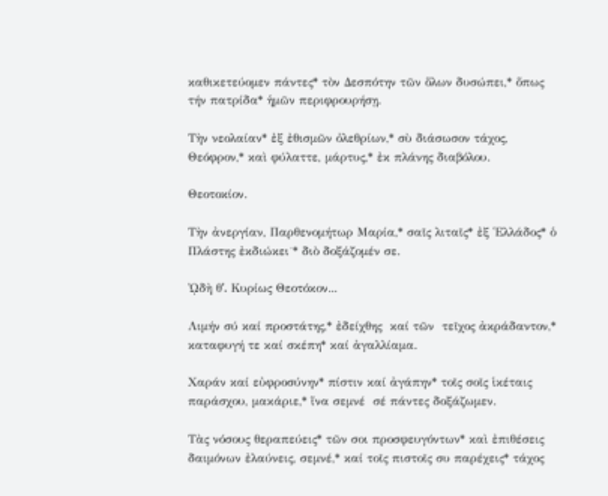καθικετεύομεν πάντες* τὸν Δεσπότην τῶν ὅλων δυσώπει,* ὅπως τήν πατρίδα* ἡμῶν περιφρουρήσῃ.

Τὴν νεολαίαν* ἐξ ἐθισμῶν ὀλεθρίων,* σὺ διάσωσον τάχος, Θεόφρον,* καὶ φύλαττε, μάρτυς,* ἐκ πλάνης διαβόλου.

Θεοτοκίον.

Τὴν ἀνεργίαν, Παρθενομήτωρ Μαρία,* σαῖς λιταῖς* ἐξ ῾Ελλάδος* ὁ Πλάστης ἐκδιώκει˙* διὸ δοξάζομέν σε.

ᾨδὴ θʹ. Κυρίως Θεοτόκον...

Λιμήν σύ καί προστάτης,* ἐδείχθης  καί τῶν  τεῖχος ἀκράδαντον,* καταφυγή τε καί σκέπη* καί ἀγαλλίαμα.

Χαράν καί εὐφροσύνην* πίστιν καί ἀγάπην* τοῖς σοῖς ἱκέταις παράσχου, μακάριε,* ἵνα σεμνέ  σέ πάντες δοξάζωμεν.

Τὰς νόσους θεραπεύεις* τῶν σοι προσφευγόντων* καὶ ἐπιθέσεις δαιμόνων ἐλαύνεις, σεμνέ,* καί τοῖς πιστοῖς συ παρέχεις* τάχος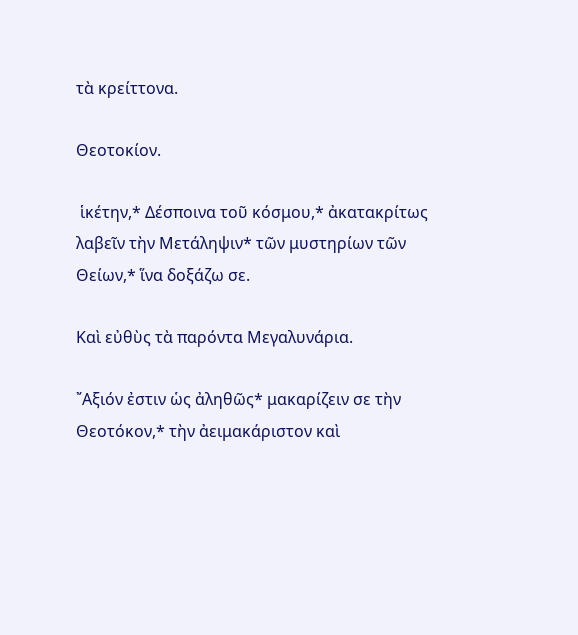τὰ κρείττονα.

Θεοτοκίον.

 ἱκέτην,* Δέσποινα τοῦ κόσμου,* ἀκατακρίτως λαβεῖν τὴν Μετάληψιν* τῶν μυστηρίων τῶν Θείων,* ἵνα δοξάζω σε.

Καὶ εὐθὺς τὰ παρόντα Μεγαλυνάρια.

῎Αξιόν ἐστιν ὡς ἀληθῶς* μακαρίζειν σε τὴν Θεοτόκον,* τὴν ἀειμακάριστον καὶ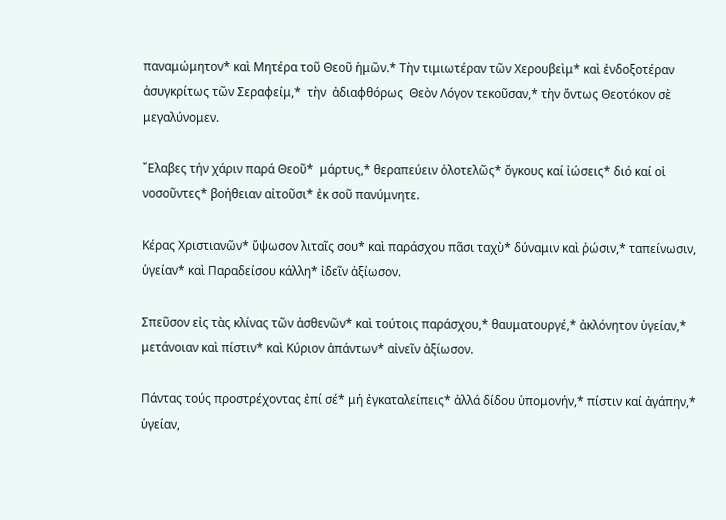παναμώμητον* καὶ Μητέρα τοῦ Θεοῦ ἡμῶν.* Τὴν τιμιωτέραν τῶν Χερουβεὶμ* καὶ ἐνδοξοτέραν ἀσυγκρίτως τῶν Σεραφείμ,*  τὴν  ἀδιαφθόρως  Θεὸν Λόγον τεκοῦσαν,* τὴν ὄντως Θεοτόκον σὲ μεγαλύνομεν.

῎Ελαβες τήν χάριν παρά Θεοῦ*  μάρτυς,* θεραπεύειν ὁλοτελῶς* ὄγκους καί ἰώσεις* διό καί οἱ νοσοῦντες* βοήθειαν αἰτοῦσι* ἐκ σοῦ πανύμνητε.

Κέρας Χριστιανῶν* ὕψωσον λιταῖς σου* καὶ παράσχου πᾶσι ταχὺ* δύναμιν καὶ ῥώσιν,* ταπείνωσιν, ὑγείαν* καὶ Παραδείσου κάλλη* ἰδεῖν ἀξίωσον.

Σπεῦσον εἰς τὰς κλίνας τῶν ἀσθενῶν* καὶ τούτοις παράσχου,* θαυματουργέ,* ἀκλόνητον ὑγείαν,* μετάνοιαν καὶ πίστιν* καὶ Κύριον ἁπάντων* αἰνεῖν ἀξίωσον.

Πάντας τούς προστρέχοντας ἐπί σέ* μή ἐγκαταλείπεις* ἀλλά δίδου ὑπομονήν,* πίστιν καί ἀγάπην,*  ὑγείαν,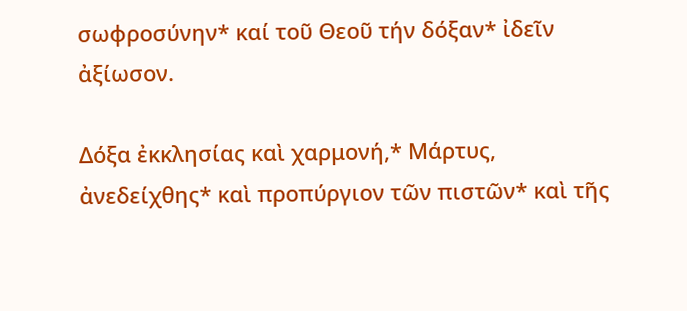σωφροσύνην* καί τοῦ Θεοῦ τήν δόξαν* ἰδεῖν ἀξίωσον.

Δόξα ἐκκλησίας καὶ χαρμονή,* Μάρτυς, ἀνεδείχθης* καὶ προπύργιον τῶν πιστῶν* καὶ τῆς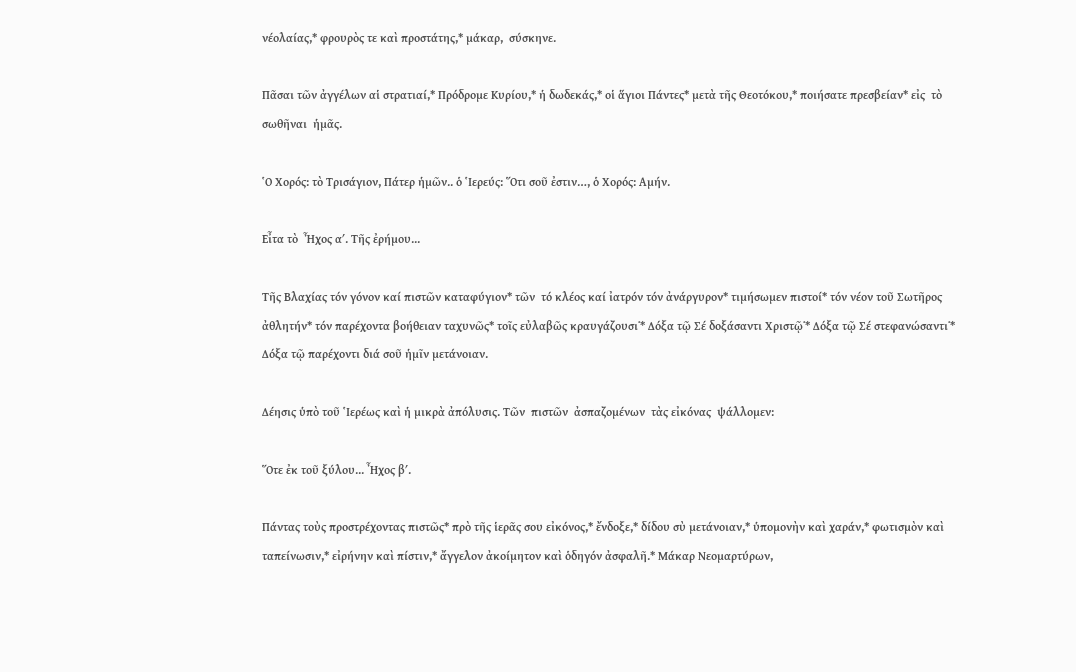νέολαίας,* φρουρὸς τε καὶ προστάτης,* μάκαρ,  σύσκηνε.

Πᾶσαι τῶν ἀγγέλων αἱ στρατιαί,* Πρόδρομε Κυρίου,* ἡ δωδεκάς,* οἱ ἅγιοι Πάντες* μετὰ τῆς Θεοτόκου,* ποιήσατε πρεσβείαν* εἰς  τὸ  σωθῆναι  ἡμᾶς.

῾Ο Χορός: τὸ Τρισάγιον, Πάτερ ἡμῶν.. ὁ ῾Ιερεύς: ῞Οτι σοῦ ἐστιν…, ὁ Χορός: Αμήν.

Εἶτα τὸ  Ἦχος αʹ. Τῆς ἐρήμου...

Τῆς Βλαχίας τόν γόνον καί πιστῶν καταφύγιον* τῶν  τό κλέος καί ἰατρόν τόν ἀνάργυρον* τιμήσωμεν πιστοί* τόν νέον τοῦ Σωτῆρος ἀθλητήν* τόν παρέχοντα βοήθειαν ταχυνῶς* τοῖς εὐλαβῶς κραυγάζουσι˙* Δόξα τῷ Σέ δοξάσαντι Χριστῷ˙* Δόξα τῷ Σέ στεφανώσαντι˙* Δόξα τῷ παρέχοντι διά σοῦ ἡμῖν μετάνοιαν.

Δέησις ὑπὸ τοῦ ῾Ιερέως καὶ ἡ μικρὰ ἀπόλυσις. Τῶν  πιστῶν  ἀσπαζομένων  τὰς εἰκόνας  ψάλλομεν:

῞Οτε ἐκ τοῦ ξύλου... ῏Ηχος βʹ.

Πάντας τοὺς προστρέχοντας πιστῶς* πρὸ τῆς ἱερᾶς σου εἰκόνος,* ἔνδοξε,* δίδου σὺ μετάνοιαν,* ὑπομονὴν καὶ χαράν,* φωτισμὸν καὶ ταπείνωσιν,* εἰρήνην καὶ πίστιν,* ἄγγελον ἀκοίμητον καὶ ὁδηγόν ἀσφαλῆ.* Μάκαρ Νεομαρτύρων,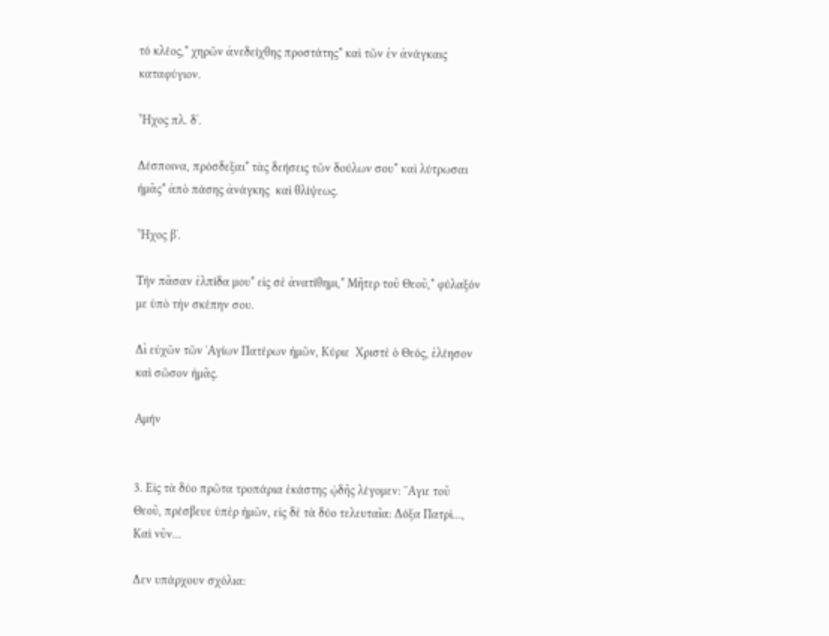τό κλέος,* χηρῶν ἀνεδείχθης προστάτης* καὶ τῶν ἐν ἀνάγκαις καταφύγιον.

῏Ηχος πλ. δʹ.

Δέσποινα, πρόσδεξαι* τὰς δεήσεις τῶν δούλων σου* καὶ λύτρωσαι ἡμᾶς* ἀπὸ πάσης ἀνάγκης  καὶ θλίψεως.

῏Ηχος βʹ.

Τὴν πᾶσαν ἐλπίδα μου* εἰς σὲ ἀνατίθημι,* Μῆτερ τοῦ Θεοῦ,* φύλαξόν με ὑπὸ τὴν σκέπην σου.

Δι̉ εὐχῶν τῶν ῾Αγίων Πατέρων ἡμῶν, Κύριε  Χριστὲ ὁ Θεός, ἐλέησον καὶ σῶσον ἡμᾶς.

Αμήν


3. Εἰς τὰ δύο πρῶτα τροπάρια ἑκάστης ᾠδῆς λέγομεν: ῞Αγιε τοῦ Θεοῦ, πρέσβευε ὑπὲρ ἡμῶν, εἰς δὲ τὰ δύο τελευταῖα: Δόξα Πατρὶ…, Καὶ νῦν…

Δεν υπάρχουν σχόλια: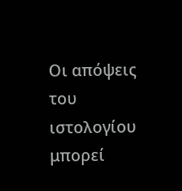Oι απόψεις του ιστολογίου μπορεί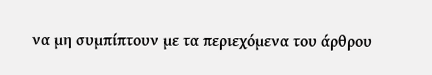να μη συμπίπτουν με τα περιεχόμενα του άρθρου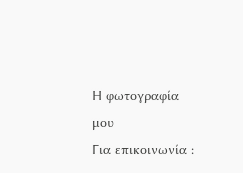Η φωτογραφία μου
Για επικοινωνία :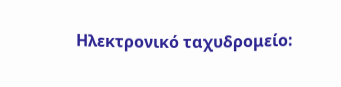Ηλεκτρονικό ταχυδρομείο: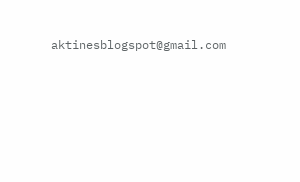aktinesblogspot@gmail.com